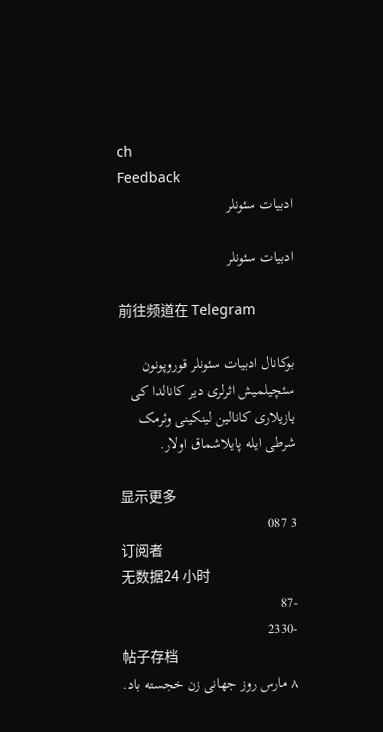ch
Feedback
ادبیات سئونلر

ادبیات سئونلر

前往频道在 Telegram

بوکانال ادبیات سئونلر قوروپونون سئچیلمیش اثرلری دیر کانالدا کی یازیلاری کانالین لینکینی وئرمک شرطی ایله پایلاشماق اولار.

显示更多
3 087
订阅者
无数据24 小时
-87
-2330
帖子存档
۸ مارس روز جهانی زن خجسته باد.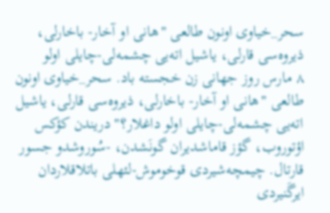سحر_خیاوی اونون طالعی "هانی او آخار- باخارلی، ذیروه‌سی قارلی، یاشیل اته‌یی چشمه‌لی-چایلی اولو
۸ مارس روز جهانی زن خجسته باد. سحر_خیاوی اونون طالعی "هانی او آخار- باخارلی، ذیروه‌سی قارلی، یاشیل اته‌یی چشمه‌لی-چایلی اولو داغلار؟" دریندن کؤکس اؤتوروب، گؤز قاماشدیران گونَشدن، -سُوروشدو جسور قارتال. چیمچه‌شیردی قوخوموش-لئهلی باتلاقلاردان ایرگَنیردی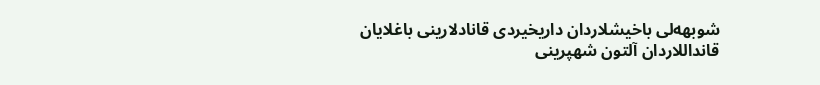شوبهه‌لی باخیشلاردان داریخیردی قانادلارینی باغلایان قانداللاردان آلتون شهپرینی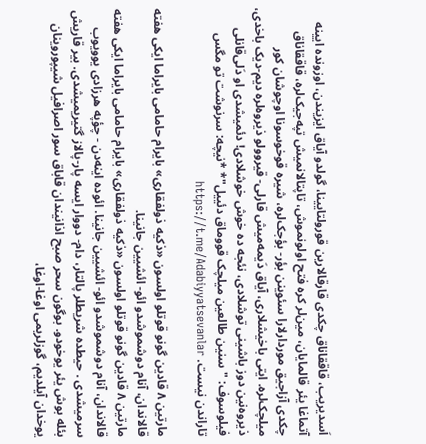اَسدیریب، قاققاناق چکدی قارقالارین قورولتایینا، گولدو آیاق ایزیندن، اوزونده ایینه آتماغا یئر قالمایان، مین‌لر کره فتح اولونموش، تاپتالانمیش تپه‌جیک‌لره، قاققاناق چکدی آزاجیق موردارلارا سئوینن بؤر- بؤجک‌لره، شیره قوخوسونا اوچوشان کور میلچک‌لره. ایتی باخیشلاری، آیاق دَیمه‌میش قارلی- قیروولو ذیروه‌لره دیم-دیک باخدی، ذیروه‌نین دوز باشینی توشلادی، نئجه ده خوش خوشلادی! دئمیشدی او دَلی‌قانلی فیلوسوف: " سنین طالعین میلچک قووماق دئییل"* *نیچه: سرنوشت تو مگس تاراندن نیست. https://t.me/Adabiyyatsevanlar

مارتین ۸ قادین گونو قوتلو اولسون «ذکیه ذولفقاری» بایرام حامامی بایراما ایکی هفته قالاندان، آنام دوشموشدو ائو- ائشیین جانینا.
مارتین ۸ قادین گونو قوتلو اولسون «ذکیه ذولفقاری» بایرام حامامی بایراما ایکی هفته قالاندان، آنام دوشموشدو ائو- ائشیین جانینا. ائوده اینه‌دن - چؤپه هرزادی یوویوب سرمیشدی . حیطده شریطلر پالتار، دام- دووار ایسه پار-پالاز گتیریمیشدی. بیر قاریش بئله بوش یئر یوخودو. بوگون سحر صبح اذانیندان قاباق سور اصرافیل شیپوروینان یوخدان آیلدیم، گوزلریمی اوغا-اوغا،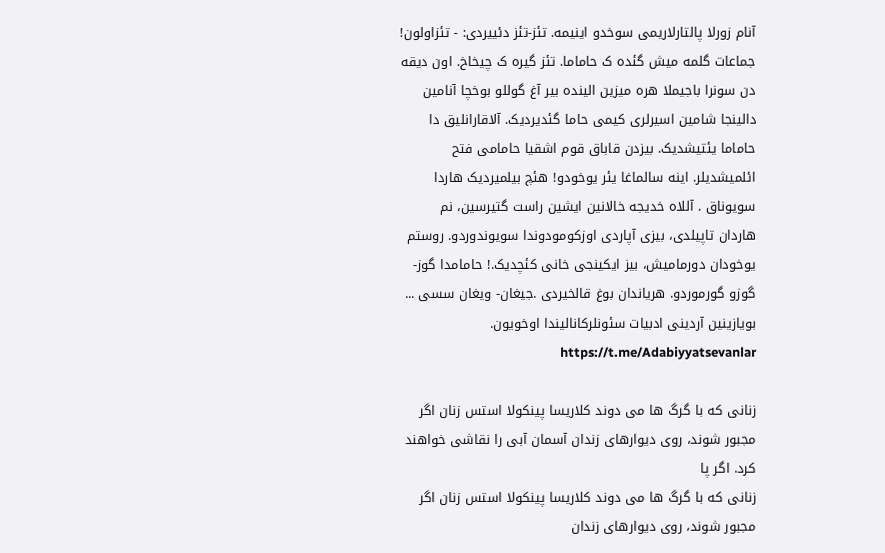آنام زورلا پالتارلاریمی سوخدو اینیمه. تئز-تئز دئییردی: - تئزاولون! جماعات گلمه میش گئده ک حاماما. تئز گیره ک چیخاخ. اون دیقه دن سونرا باجیملا هره میزین الینده بیر آغ گوللو بوخچا آنامین دالینجا شامین اسیرلری کیمی حاما گئدیردیک. آلاقارانلیق دا حاماما یئتیشدیک. بیزدن قاباق قوم اشقیا حامامی فتح ائلمیشدیلر. اینه سالماغا یئر یوخودو! هئچ بیلمیردیک هاردا سویوناق . آللاه خدیجه خالانین ایشین راست گتیرسین، نم هاردان تاپیلدی، بیزی آپاردی اوزکومودوندا سویوندوردو. روستم یوخودان دورمامیش، بیز ایکینجی خانی کئچدیک.! حامامدا گوز-گوزو گورموردو. هریاندان بوغ قالخیردی .جیغان- ویغان سسی ... بویازینین آردینی ادبیات سئونلرکانالیندا اوخویون. https://t.me/Adabiyyatsevanlar

زنانی که با گرگ ها می دوند کلاریسا پینکولا استس زنان اگر مجبور شوند، روی دیوارهای زندان آسمان آبی را نقاشی خواهند کرد. اگر پا
زنانی که با گرگ ها می دوند کلاریسا پینکولا استس زنان اگر مجبور شوند، روی دیوارهای زندان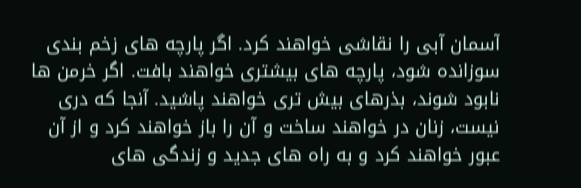آسمان آبی را نقاشی خواهند کرد. اگر پارچه های زخم بندی سوزانده شود، پارچه های بیشتری خواهند بافت. اگر خرمن ها نابود شوند، بذرهای بیش تری خواهند پاشید. آنجا که دری نیست، زنان در خواهند ساخت و آن را باز خواهند کرد و از آن عبور خواهند کرد و به راه های جدید و زندگی های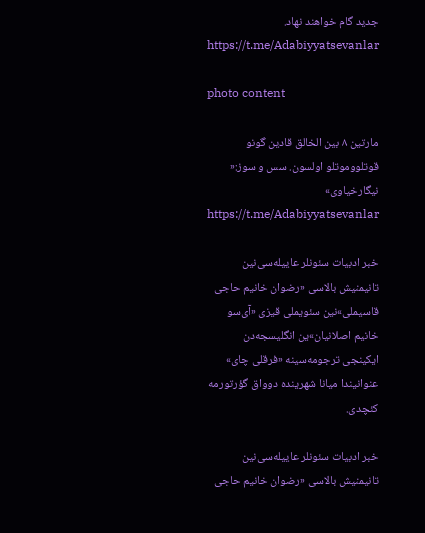جدید گام خواهند نهاد. https://t.me/Adabiyyatsevanlar

photo content

مارتین ۸ بین الخالق قادین گونو قوتلووموتلو اولسون. سس و سوز:« نیگارخیاوی» https://t.me/Adabiyyatsevanlar

خبر ادبیات سئونلر عاییله‌سی‌نین تانیمنیش بالاسی «رضوان خانیم حاجی قاسیملی»نین سئویملی قیزی «آی‌سو خانیم اصلانیان»ین انگلیسجه‌دن ایکینجی ترجومه‌سینه «فرقلی چای» عنوانیندا میانا شهرینده دوواق گؤرتورمه کئچدی.

خبر ادبیات سئونلر عاییله‌سی‌نین تانیمنیش بالاسی «رضوان خانیم حاجی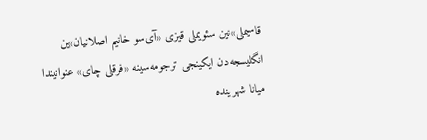قاسیملی»نین سئویملی قیزی «آی‌سو خانیم اصلانیان»ین انگلیسجه‌دن ایکینجی ترجومه‌سینه «فرقلی چای» عنوانیندا میانا شهرینده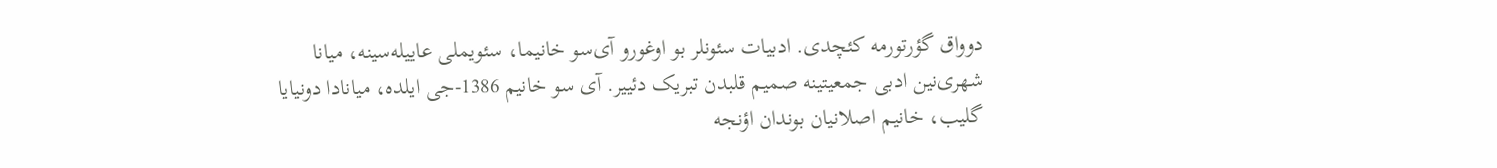دوواق گؤرتورمه کئچدی. ادبیات سئونلر بو اوغورو آی‌سو خانیما، سئویملی عاییله‌سینه، میانا شهری‌نین ادبی جمعیتینه صمیم قلبدن تبریک دئییر. آی سو خانیم 1386-جی ایلده، میانادا دونیایا گلیب، خانیم اصلانیان بوندان اؤنجه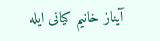آیناز خانیم کیانی ایله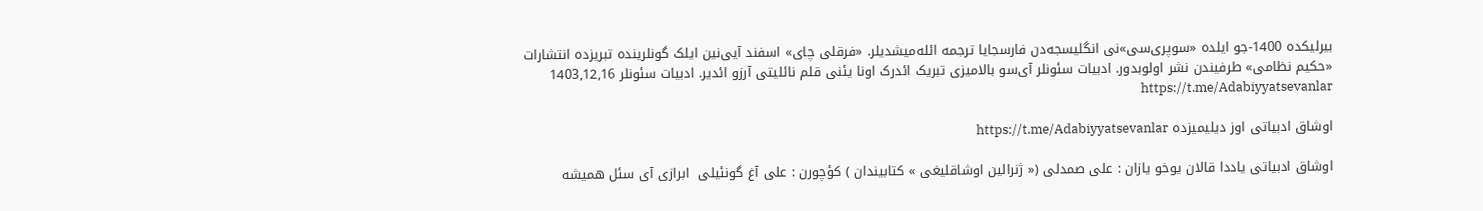بیرلیکده 1400-جو ایلده «سوپری‌سی»نی انگلیسجه‌دن فارسجایا ترجمه ائله‌میشدیلر. «فرقلی چای» اسفند آیی‌نین ایلک گونلرینده تبریزده انتشارات «حکیم نظامی» طرفیندن نشر اولوبدور. ادبیات سئونلر آی‌سو بالامیزی تبریک ائدرک اونا یئنی قلم نائلیتی آرزو ائدیر. ادبیات سئونلر 1403,12,16 https://t.me/Adabiyyatsevanlar

اوشاق ادبیاتی اوز دیلیمیزده https://t.me/Adabiyyatsevanlar

اوشاق ادبیاتی یاددا قالان یوخو یازان : علی صمدلی (« ژنرالین اوشاقلیغی » کتابیندان ) کؤچورن : علی آغ گونئیلی  ابرازی آی سئل همیشه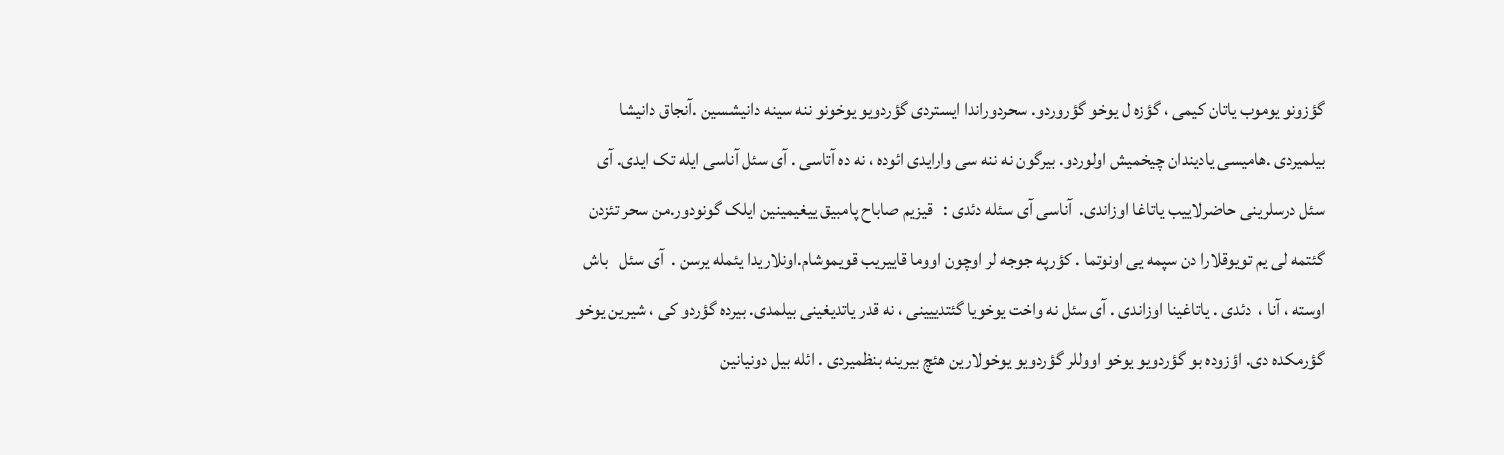گؤزونو یوموب یاتان کیمی ، گؤزه ل یوخو گؤروردو. سحردوراندا ایستردی گؤردویو یوخونو ننه سینه دانیشسین .آنجاق دانیشا بیلمیردی .هامیسی یادیندان چیخمیش اولوردو. بیرگون نه ننه سی وارایدی ائوده ، نه ده آتاسی . آی سئل آناسی ایله تک ایدی. آی سئل درسلرینی حاضرلاییب یاتاغا اوزاندی.  آناسی آی سئله دئدی :   قیزیم صاباح پامبیق ییغیمینین ایلک گونودور.من سحر تئزدن گئتمه لی یم تویوقلارا دن سپمه یی اونوتما . کؤرپه جوجه لر اوچون اووما قاییریب قویموشام.اونلاریدا یئمله یرسن .  آی سئل   باش اوسته ، آنا ،  دئدی . یاتاغینا اوزاندی . آی سئل نه واخت یوخویا گئتدییینی ، نه قدر یاتدیغینی بیلمدی. بیرده گؤردو کی ، شیرین یوخو گؤرمکده دی. اؤزوده بو گؤردویو یوخو اووللر گؤردویو یوخولارین هئچ بیرینه بنظمیردی . ائله بیل دونیانین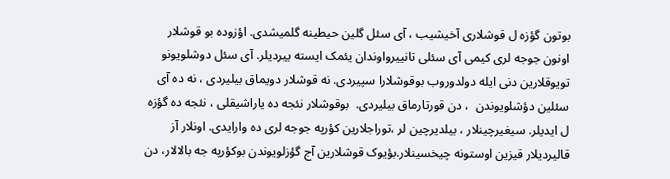بوتون گؤزه ل قوشلاری آخیشیب ، آی سئل گلین حیطینه گلمیشدی. اؤزوده بو قوشلار اونون جوجه لری کیمی آی سئلی تانییرواوندان یئمک ایسته ییردیلر. آی سئل دوشلویونو تویوقلارین دنی ایله دولدوروب بوقوشلارا سپیردی. نه قوشلار دویماق بیلیردی ، نه ده آی سئلین دؤشلویوندن  ، دن قورتارماق بیلیردی.  بوقوشلار نئجه ده یاراشیقلی ، نئجه ده گؤزه ل ایدیلر. سیغیرچینلار ، بیلدیرچین لر ،توراجلارین کؤرپه جوجه لری ده وارایدی. اونلار آز قالیردیلار قیزین اوستونه چیخسینلار.بؤیوک قوشلارین آج گؤزلویوندن بوکؤرپه جه بالالار، دن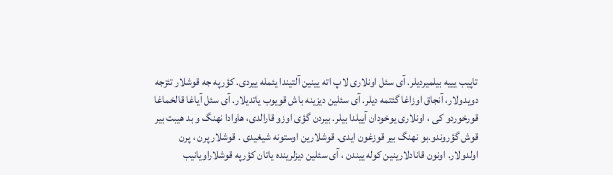تاپیب یییه بیلمیردیلر. آی سئل اونلاری لاپ اته یینین آلتیندا یئمله ییردی. کؤرپه جه قوشلار تئزجه دویدولار، آنجاق اوزاغا گئتمه دیلر. آی سئلین دیزینه باش قویوب یاتدیلار. آی سئل آیاغا قالخماغا قورخوردو کی ، اونلاری یوخودان آییلدا بیلر. بیردن گؤی اوزو قارالدی، هاوادا نهنگ و بد هیبت بیر قوش گؤروندو.بو نهنگ بیر قوزغون ایدی. قوشلارین اوستونه شیغیدی . قوشلار پرن ، پرن اولدولار. اونون قانادلارینین کوله ییندن ، آی سئلین دیزلرینده یاتان کؤرپه قوشلاراویانیب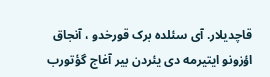قاچدیلار. آی سئلده برک قورخدو ، آنجاق اؤزونو ایتیرمه دی یئردن بیر آغاج گؤتورب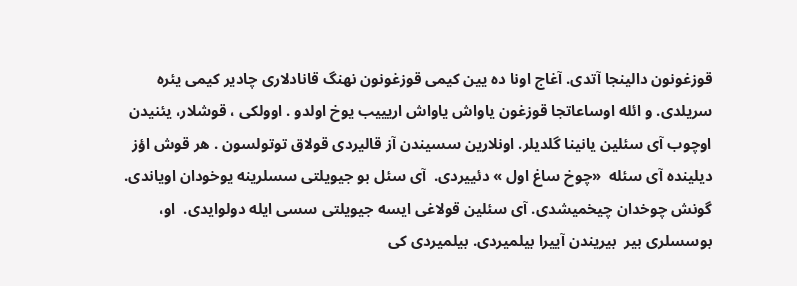قوزغونون دالینجا آتدی. آغاج اونا ده یین کیمی قوزغونون نهنگ قانادلاری چادیر کیمی یئره سریلدی. و ائله اوساعاتجا قوزغون یاواش یاواش اریییب یوخ اولدو . اوولکی ، قوشلار، یئنیدن اوچوب آی سئلین یانینا گلدیلر. اونلارین سسیندن آز قالیردی قولاق توتولسون . هر قوش اؤز دیلینده آی سئله  «چوخ ساغ اول » دئییردی.  آی سئل بو جیویلتی سسلرینه یوخودان اویاندی. گونش چوخدان چیخمیشدی. آی سئلین قولاغی ایسه جیویلتی سسی ایله دولوایدی.  او، بوسسلری بیر  بیریندن آییرا بیلمیردی. بیلمیردی کی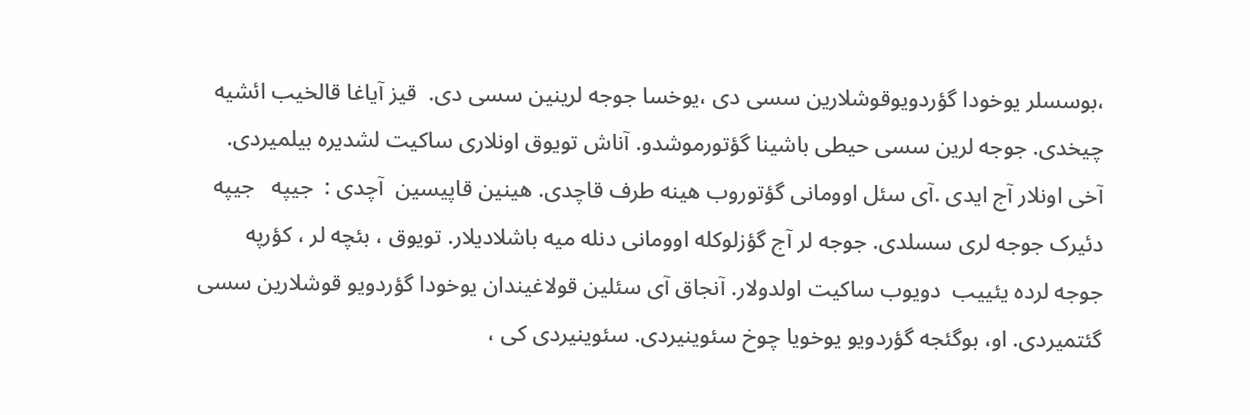،بوسسلر یوخودا گؤردویوقوشلارین سسی دی ،یوخسا جوجه لرینین سسی دی.  قیز آیاغا قالخیب ائشیه چیخدی. جوجه لرین سسی حیطی باشینا گؤتورموشدو. آناش تویوق اونلاری ساکیت لشدیره بیلمیردی. آخی اونلار آج ایدی .آی سئل اوومانی گؤتوروب هینه طرف قاچدی. هینین قاپیسین  آچدی :  جیپه   جیپه دئیرک جوجه لری سسلدی. جوجه لر آج گؤزلوکله اوومانی دنله میه باشلادیلار. تویوق ، بئچه لر ، کؤرپه جوجه لرده یئییب  دویوب ساکیت اولدولار. آنجاق آی سئلین قولاغیندان یوخودا گؤردویو قوشلارین سسی گئتمیردی. او، بوگئجه گؤردویو یوخویا چوخ سئوینیردی. سئوینیردی کی ،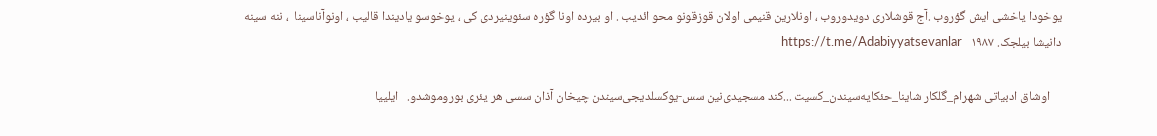یوخودا یاخشی ایش گؤروب .آج قوشلاری دویدوروب ، اونلارین قنیمی اولان قوزقونو محو ائدیب . او بیرده اونا گؤره سئوینیردی کی ، یوخوسو یادیندا قالیب ، اونوآناسینا  ، ننه سینه دانیشا بیلجک. ۱۹۸۷   https://t.me/Adabiyyatsevanlar

    اوشاق ادبیاتی شهرام_گلکار شاینا_حئکایه‌سیندن_کسیت ...کند مسجیدی‌نین سس-یوکسلدیجی‌سیندن چیخان آذان سسی هر یئری بوروموشدو.   ایلییا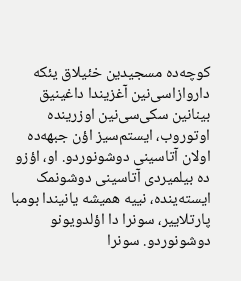کوچه‌ده مسجیدین خئیلاق یئکه داروازاسی‌نین آغزیندا داغینیق بینانین سکی‌سی‌نین اوزرینده اوتوروب، ایستم‌سیز اؤن جبهه‌ده اولان آتاسینی دوشونوردو. او، اؤزو ده بیلمیردی آتاسینی دوشونمک ایسته‌ینده، نییه همیشه یانیندا بومبا پارتلاییر، سونرا دا اؤلدویونو دوشونوردو. سونرا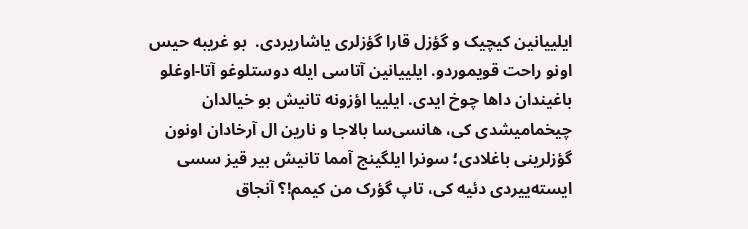ایلییانین کیچیک و گؤزل قارا گؤزلری یاشاریردی.  بو غریبه حیس اونو راحت قویموردو. ایلییانین آتاسی ایله دوستلوغو آتا-اوغلو باغیندان داها چوخ ایدی. ایلییا اؤزونه تانیش بو خیالدان چیخمامیشدی کی، هانسی‌سا بالاجا و نارین ال آرخادان اونون گؤزلرینی باغلادی؛ سونرا ایلگینج آمما تانیش بیر قیز سسی ایسته‌ییردی دئیه کی، تاپ گؤرک من کیمم!؟ آنجاق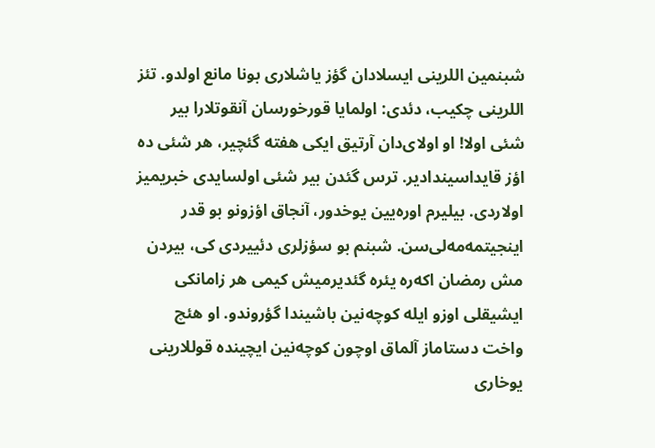شبنمین اللرینی ایسلادان گؤز یاشلاری بونا مانع اولدو. تئز اللرینی چکیب، دئدی: اولمایا قورخورسان آنقوتلارا بیر شئی اولا! او اولای‌دان آرتیق ایکی هفته گئچیر، هر شئی ده اؤز قایداسیندادیر. ترس گئدن بیر شئی اولسایدی خبریمیز اولاردی. بیلیرم اوره‌یین یوخدور، آنجاق اؤزونو بو قدر اینجیتمه‌مه‌لی‌سن. شبنم بو سؤزلری دئییردی کی، بیردن مش رمضان اکه‌ره یئره گئدیرمیش کیمی هر زامانکی ایشیقلی اوزو ایله کوچه‌نین باشیندا گؤروندو. او هئچ واخت دستاماز آلماق اوچون کوچه‌نین ایچینده قوللارینی یوخاری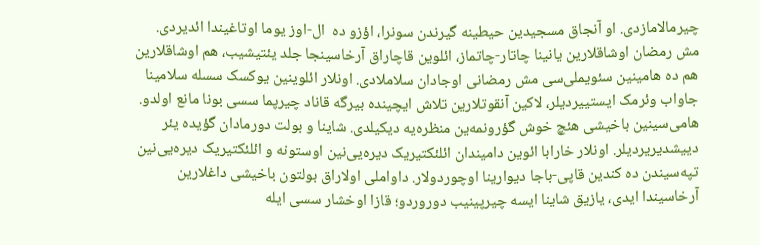چیرمالاماز‌دی. او آنجاق مسجیدین حیطینه گیر‌ندن سونرا، اؤزو ده  ال-اوز یوما اوتاغیندا ائدیردی. مش رمضان اوشاقلارین یانینا چاتار-چاتماز، ائلوین قاچاراق آرخاسینجا جلد یئتیشیب، هم اوشاقلارین هم ده هامینین سئویملی‌سی مش رمضانی اوجادان سلاملادی. اونلار ائلوینین یوکسک سسله سلامینا جاواب وئرمک ایستییردیلر، لاکین آنقوتلارین تلاش ایچینده بیرگه قاناد چیرپما سسی بونا مانع اولدو. هامی‌سینین باخیشی هئچ خوش گؤرونمه‌ین منظره‌یه دیکیلدی. شاینا و بولت دورمادان گؤیده یئر دییشدیریردیلر. اونلار خارابا ائوین دامیندان ائلئکتیریک دیره‌یی‌نین اوستونه و ائلئکتیریک دیره‌یی‌نین تپه‌سیندن ده کندین قاپی-باجا دیوارینا اوچوردولار. داواملی اولاراق بولتون باخیشی داغلارین آرخاسیندا ایدی، یازیق شاینا ایسه چیرپینیب دوروردو؛ قازا اوخشار سسی ایله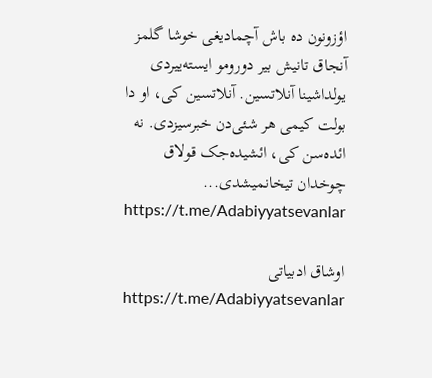اؤزونون ده باش آچمادیغی خوشا گلمز آنجاق تانیش بیر دورومو ایسته‌ییردی یولداشینا آنلاتسین. آنلاتسین کی، او دا بولت کیمی هر شئی‌دن خبرسیزدی. نه ائد‌ه‌سن کی، ائشیده‌جک قولاق چوخدان تیخانمیشدی... https://t.me/Adabiyyatsevanlar

اوشاق ادبیاتی https://t.me/Adabiyyatsevanlar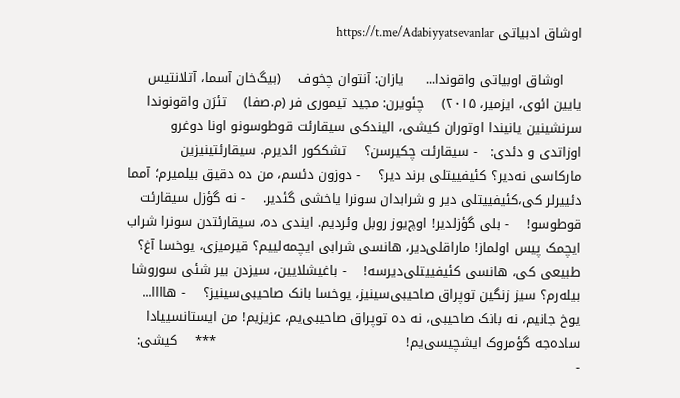اوشاق ادبیاتی https://t.me/Adabiyyatsevanlar

    اوشاق اوبیاتی واقوندا...     یازان: آنتوان چخوف    (بیگ‌خان آسما، آتلانتیس یایین ائوی، ایزمیر، ۲۰۱۵)    چئویرن: مجید تیموری فر (م.صفا)    تئرَن واقونوندا سرنشینین یانیندا اوتوران کیشی، الیند‌کی سیقارئت قوطوسونو اونا دوغرو اوزاتدی و دئدی:   - سیقارئت چکیرسن؟    تشککور ائدیرم. سیقارئتینیزین مارکاسی نه‌دیر؟ کئیفییتلی برند دیر؟    - دوزون دئسم، من ده دقیق بیلمیرم؛ آمما دئییرلر کی،کئیفییتلی دیر و شرابدان سونرا یاخشی گئدیر.    - نه گؤزل سیقارئت قوطوسو!    - بلی گؤزلدیر! اوچ‌یوز روبل وئردیم. ایندی ده، سیقارئتدن سونرا شراب ایچمک پیس اولماز! ماراقلی‌دیر، هانسی شرابی ایچمه‌لییم؟ قیرمیزی، یوخسا آغ؟ طبیعی کی، هانسی کئیفییتلی‌دیرسه!    - باغیشلایین، سیزدن بیر شئی سوروشا بیله‌رم؟ سیز زنگین توپراق صاحیبی‌سینیز، یوخسا بانک صاحیبی‌سینیز؟    - هاااا... یوخ جانیم، نه بانک صاحیبی، نه ده توپراق صاحیبی‌یم، عزیزیم! من ایستانسییادا ساده‌جه گؤمروک ایشچیسی‌یم!                                           ***    کیشی:    -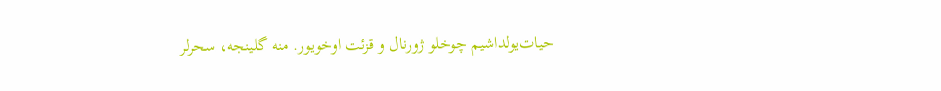حیات‌یولداشیم چوخلو ژورنال و قزئت اوخویور. منه گلینجه، سحرلر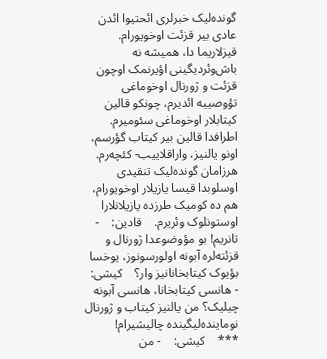گونده‌لیک خبرلری ائحتیوا ائدن عادی بیر قزئت اوخویورام. قیزلاریما دا، همیشه نه باش‌وئردیگینی اؤیرنمک اوچون قزئت و ژورنال اوخوماغی تؤوصییه ائدیرم، چونکو قالین کیتابلار اوخوماغی سئومیرم. اطرافدا قالین بیر کیتاب گؤرسم، اونو یالنیز، واراقلا‌ییب- کئچه‌رم. هرزامان گونده‌لیک تنقیدی اوسلوبدا قیسا یازیلار اوخویورام، هم ده کومیک طرزده یازیلانلارا اوستونلوک وئریرم.    قادین:    - تانریم! بو مؤوضوعدا ژورنال و قزئته‌لره آبونه اولورسونوز، یوخسا بؤیوک کیتابخانانیز وار؟    کیشی:    - هانسی کیتابخانا، هانسی آبونه چیلیک؟ من یالنیز کیتاب و ژورنال نوماینده‌لیگینده چالیشیرام!                                           ***    کیشی:    - من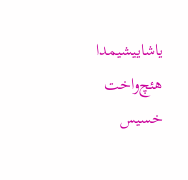یاشاییشیمدا هئچ‌واخت خسیس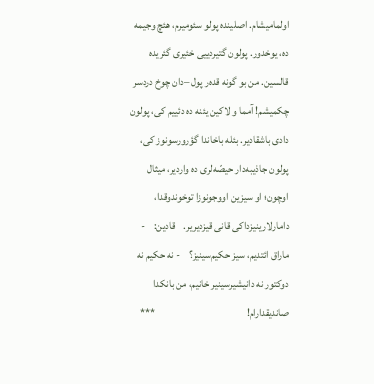اولمامیشام. اصلینده پولو سئومیرم، هئچ وجیمه‌ ده، یوخدور. پولون گتیردییی خئیری گئریده قالسین. من بو گونه قد‌ه‌ر پول –دان چوخ دردسر چکمیشم! آمما و لاکین یئنه ده دئییم کی، پولون دادی باشقادیر. بئله باخاندا گؤرورسونوز کی، پولون جاذیبه‌دار حیصّه‌لری ده واردیر، میثال اوچون؛ او سیزین اووجونوزا توخوندوقدا، دامارلارینیزداکی قانی قیزدیریر.    قادین:    - ماراق ائتدیم، سیز حکیم‌سینیز؟    - نه حکیم نه دوکتور نه دانیشیرسینیر خانیم، من بانکدا صاندیقدارام!                                           ***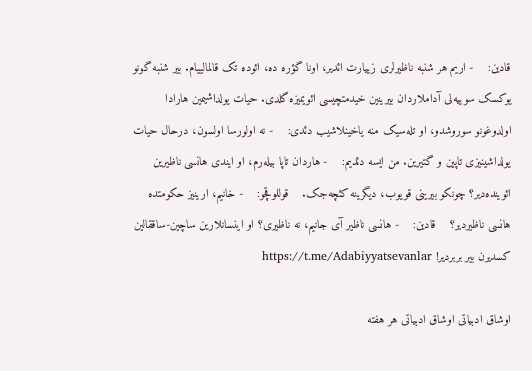قادین:    - اریم هر شنبه ناظیرلری زییارت ائدیر، اونا گؤره ده، ائوده تک قالمالییام. بیر شنبه گونو یوکسک سوییه‌لی آداملاردان بیرینین خیدمتچیسی ائویمیزه گلدی. حیات یولداشیمین هارادا اولدوغونو سوروشدو، او تله‌سیک منه یاخینلاشیب دئدی:    - نه اولورسا اولسون، درحال حیات یولداشینیزی تاپین و گتیرین. من ایسه دئدیم:    - هاردان تاپا بیله‌رم، او ایندی هانسی ناظیرین ائوینده‌دیر؟ چونکو بیرینی قویوب، دیگرینه کئچه‌جک.    قوللوقچو:    - خانیم، ارینیز حکومتده هانسی ناظیردیر؟    قادین:    - هانسی ناظیر آی جانیم، نه ناظیری؟ او اینسانلارین ساچین-ساققالین کسدیرن بیر بربردیر! https://t.me/Adabiyyatsevanlar

اوشاق ادبیاتی اوشاق ادبیاتی هر هفته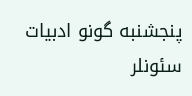پنجشنبه گونو ادبیات سئونلر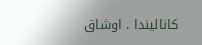کانالیندا . اوشاق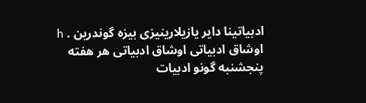ادبیاتینا دایر یازیلارینیزی بیزه گوندرین . h
اوشاق ادبیاتی اوشاق ادبیاتی هر هفته پنجشنبه گونو ادبیات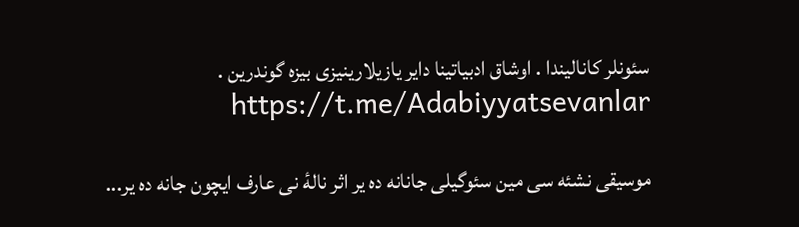سئونلر کانالیندا . اوشاق ادبیاتینا دایر یازیلارینیزی بیزه گوندرین . https://t.me/Adabiyyatsevanlar

موسیقی نشئه سی مین سئوگیلی جانانه ده یر اثر نالهٔ نی عارف ایچون جانه ده یر...